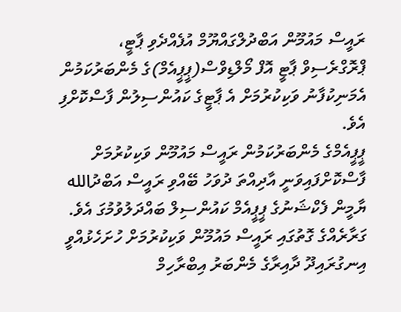ރައީސް މައުމޫން އަބްދުލްގައްޔޫމް އުފެއްދެވި ޕާޓީ، ޕްރޮގްރެސިވް ޕާޓީ އޮފް މޯލްޑިވްސް(ޕީޕީއެމް)ގެ މެންބަރުކަމުން އެމަނިކުފާނު ވަކިކުރުމަށް އެ ޕާޓީގެ ކައުންސިލުން ފާސްކޮށްފި އެވެ.
ޕީޕީއެމްގެ މެންބަރުކަމުން ރައީސް މައުމޫން ވަކިކުރުމަށް ފާސްކޮށްފައިވަނީ އާދިއްތަ ދުވަހު ބޭއްވި ރައީސް އަބްދުالله ޔާމީން ފެކްޝަނުގެ ޕީޕީއެމް ކައުންސިލް ބައްދަލުވުމުގަ އެވެ. ގަރާރެއްގެ ގޮތުގައި ރައީސް މައުމޫން ވަކިކުރުމަށް ހުށަހެޅުއްވީ އިނގުރައިދޫ ދާއިރާގެ މެންބަރު އިބްރާހިމް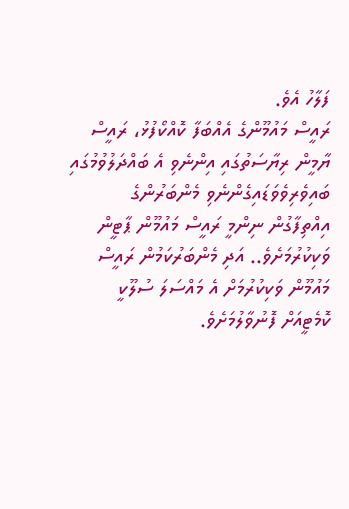ފަލާހު އެވެ.
ރައީސް މައުމޫންގެ އެއްބަފާ ކޮއްކޯފުޅު، ރައީސް ޔާމީން ރިޔާސަތުގައި އިންނެވި އެ ބައްދަލުވުމުގައި ބައިވެރިވެވަޑައިގެންނެވި މެންބަރުންގެ އިއްތިފާގުން ނިންމީ ރައީސް މައުމޫން ޕާޓީން ވަކިކުރުމަށެވެ.. އަދި މެންބަރުކަމުން ރައީސް މައުމޫން ވަކިކުރުމަށް އެ މައްސަލަ ސުލޫކީ ކޮމެޓީއަށް ފޮނުވާލުމަށެވެ.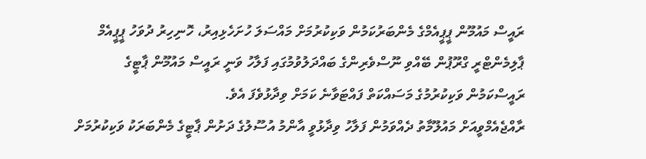ރައީސް މައުމޫން ޕީޕީއެމްގެ މެންބަރުކަމުން ވަކިކުރުމަށް މައްސަލަ ހުށަހެޅިއިރު، ހޮނިހިރު ދުވަހު ޕީޕީއެމް ޕާލިމެންޓްރީ ގްރޫޕުން ބޭއްވި ނޫސްވެރިންގެ ބައްދަލުވުމުގައި ފަލާހު ވަނީ ރައީސް މައުމޫން ޕާޓީގެ ރައީސްކަމުން ވަކިކުރުމުގެ މަސައްކަތް ފައްޓަވާނެ ކަމަށް ވިދާޅުވެފަ އެވެ.
ރާއްޖެއެމްވީއަށް މައުލޫމާތު ދެއްވަމުން ފަލާހު ވިދާޅުވީ އާންމު އުސޫލުގެ ދަށުން ޕާޓީގެ މެންބަރަކު ވަކިކުރުމަށް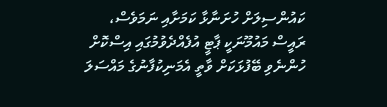ކައުންސިލަށް ހުށަނާޅާ ކަމަށާއި ނަމަވެސް، ރައީސް މައުމޫނަކީ ޕާޓީ އުފެއްދެވުމުގައި އިސްކޮށް ހުންނެވި ބޭފުޅަކަށް ވާތީ އެމަނިކުފާނުގެ މައްސަލަ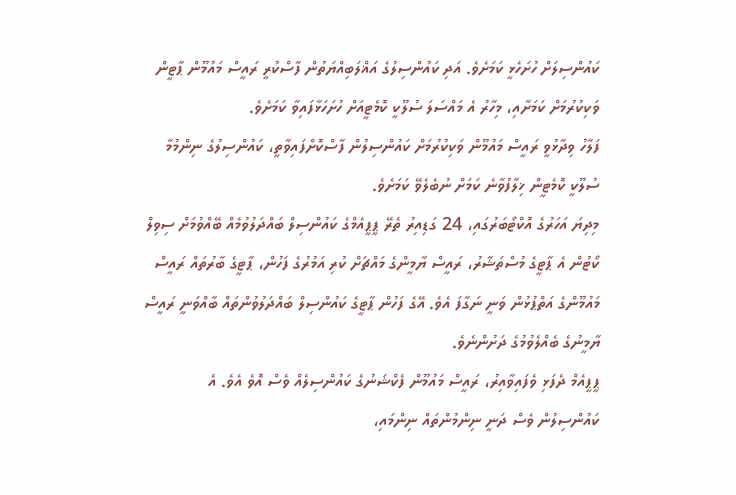ކައުންސިލަށް ހުށަހެޅީ ކަމަށެވެ. އަދި ކައުންސިލުގެ އަޣްލަބިއްޔަތުން ފާސްކުރީ ރައީސް މައުމޫން ޕާޓީން ވަކިކުރުމަށް ކަމަށާއި، މިހާރު އެ މައްސަލަ ސުލޫކީ ކޮމެޓީއަށް ހުށަހަޅާފައިވާ ކަމަށެވެ.
ފަލާހު ވިދާޅުވީ ރައީސް މައުމޫން ވަކިކުރުމަށް ކައުންސިލުން ފާސްކޮށްފައިވާތީ، ކައުންސިލުގެ ނިންމުމާ ސުލޫކީ ކޮމެޓީން ޚިލާފުވާނެ ކަމަށް ނުބެލެވޭ ކަމަށެވެ.
މިދިޔަ އަހަރުގެ އޮކްޓޯބަރުގައި، 24 ގަޑިއިރު ތެރޭ ޕީޕީއެމްގެ ކައުންސިލް ބައްދަލުވުމެއް ބޭއްވުމަށް ސިވިލް ކޯޓުން އެ ޕާޓީގެ މުސްތަޝާރު، ރައީސް ޔާމީންގެ މައްޗަށް ކުރި އަމުރުގެ ފަހުން، ޕާޓީގެ ބާރުތައް ރައީސް މައުމޫންގެ އަތްޕުޅުން ވަނީ ނަގާފަ އެވެ. އޭގެ ފަހުން ޕާޓީގެ ކައުންސިލް ބައްދަލުވުންތައް ބާއްވަނީ ރައީސް ޔާމީނުގެ ބެއްލެވުމުގެ ދަށުންނެވެ.
ޕީޕީއެމް ދެފަޅި ވެފައިވާއިރު، ރައީސް މައުމޫން ފެކްޝަނުގެ ކައުންސިލެއް ވެސް އޮވެ އެވެ. އެ ކައުންސިލުން ވެސް ދަނީ ނިންމުންތައް ނިންމައި،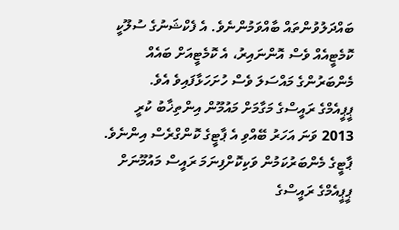ބައްދަލުވުންތައް ބާއްވަމުންނެވެ. އެ ފެކްޝަނުގެ ސުލޫކީ ކޮމެޓީއެއް ވެސް އޮންނައިރު، އެ ކޮމެޓީއަށް ބައެއް މެންބަރުންގެ މައްސަލަ ވެސް ހުށަހަޅާފައިވެ އެވެ.
ޕީޕީއެމްގެ ރައީސްގެ މަގާމަށް މައުމޫން އިންތިޚާބު ކުރީ 2013 ވަނަ އަހަރު ބޭއްވި އެ ޕާޓީގެ ކޮންގްރެސް އިންނެވެ. ޕާޓީގެ މެންބަރުކަމުން ވަކިކޮށްފިނަމަ ރައީސް މައުމޫނަށް ޕީޕީއެމްގެ ރައީސްގެ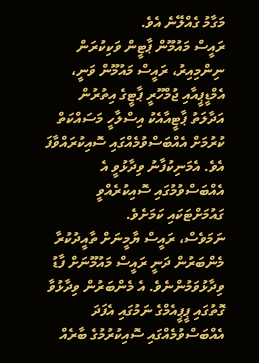މަގާމު ގެއްލޭނެ އެވެ.
ރައީސް މައުމޫން ޕާޓީން ވަކިކުރަން ނިންމިއިރު، ރައީސް މައުމޫން ވަނީ، އެމްޑީޕީއާއި ޖުމްހޫރީ ޕާޓީގެ އިތުރުން އަދާލަތު ޕާޓީއާއެކު އިސްލާހީ މަސައްކަތް ކުރުމަށް އެއްބަސްވުމެއްގައި ސޮއިކުރައްވާފަ އެވެ. އެމަނިކުފާނު ވިދާޅުވީ އެ އެއްބަސްވުމުގައި ސޮއިކުރެއްވީ ގައުމަށްޓަކައި ކަމަށެވެ.
ނަމަވެސް، ރައީސް ޔާމީނަށް ތާއީދުކުރާ މެންބަރުން ދަނީ ރައީސް މައުމޫނަށް ފާޑު ވިދާޅުވަމުންނެވެ. އެ މެންބަރުން ވިދާޅުވާ ގޮތުގައި ޕީޕީއެމްގެ ނަމުގައި އެފަދަ އެއްބަސްވުމެއްގައި ސޮއިކުރުމުގެ ބާރެއް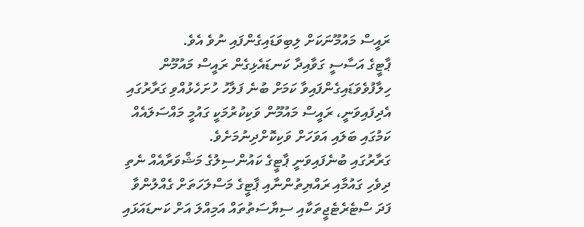ރައީސް މައުމޫނަކަށް ލިބިވަޑައިގެންފައި ނުވެ އެވެ.
ޕާޓީގެ އަސާސީ ގަވާއިދާ ކަނޑައެޅިގެން ރައީސް މައުމޫން ހިލާފުވެވަޑައިގެންފައިވާ ކަމަށް ބުނެ ފަލާހު ހުށަހެޅުއްވި ގަރާރުގައި އެދިފައިވަނީ، ރައީސް މައުމޫން ވަކިކުރުމަކީ ގައުމީ މައްސަލައެއް ކަމުގައި ބަލައި އަވަހަށް ވަކިކޮށްދިނުމަށެވެ.
ގަރާރުގައި ބުނެފައިވަނީ ޕާޓީގެ ކައުންސިލުގެ މަޝްވަރާއެއް ނެތި ދިވެހި ގައުމާއި ރައްޔިތުންނާއި ޕާޓީގެ މަސްލަހަތަށް ގެއްލުންވާ ފަދަ ސްޓެރެޓެޖީތަކާއި ސިޔާސަތުތައް އަމިއްލަ އަށް ކަނޑައަޅައި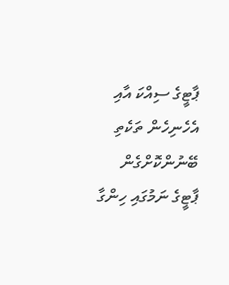ޕާޓީގެ ސިއްކަ އާއި އެހެނިހެން ތަކެތި ބޭނުންކޮށްގެން ޕާޓީގެ ނަމުގައި ހިންގާ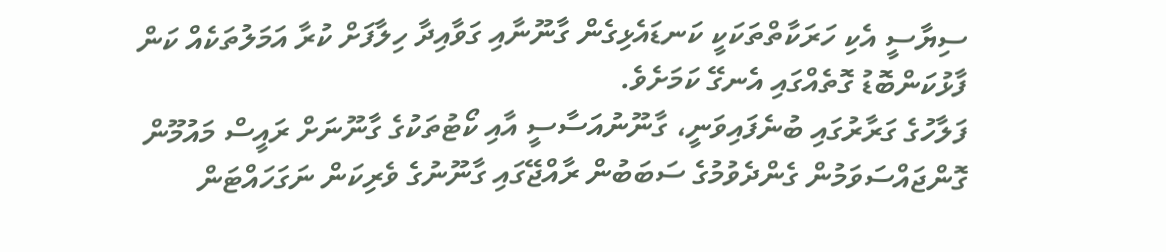ސިޔާސީ އެކި ހަރަކާތްތަކަކީ ކަނޑައެޅިގެން ގާނޫނާއި ގަވާއިދާ ހިލާފަށް ކުރާ އަމަލުތަކެއް ކަން ފާޅުކަންބޮޑު ގޮތެއްގައި އެނގޭ ކަމަށެވެ.
ފަލާހުގެ ގަރާރުގައި ބުނެފައިވަނީ، ގާނޫނުއަސާސީ އާއި ކޯޓުތަކުގެ ގާނޫނަށް ރައީސް މައުމޫން ގޮންޖައްސަވަމުން ގެންދެވުމުގެ ސަބަބުން ރާއްޖޭގައި ގާނޫނުގެ ވެރިކަން ނަގަހައްޓަން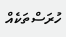ހުރަސްތަކެއް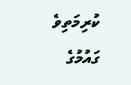ކުރިމަތިވެ ގައުމުގެ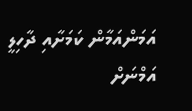އަމަންއަމާން ކަމަށާއި ދާހިލީ އަމްނަށް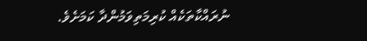ނުރައްކާތަކެއް ކުރިމަތިވަމުންދާ ކަމަށެވެ.